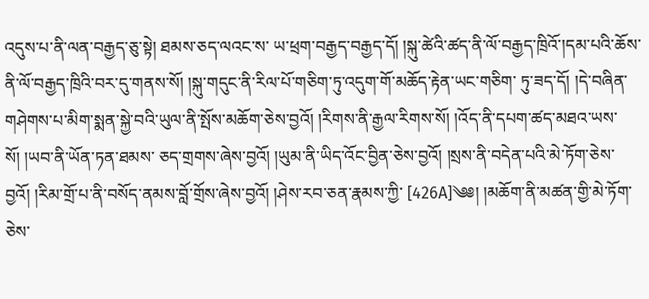འདུས་པ་ནི་ལན་བརྒྱད་ཅུ་སྟེ། ཐམས་ཅད་ལའང་ས་ ཡ་ཕྲག་བརྒྱད་བརྒྱད་དོ། །སྐུ་ཚེའི་ཚད་ནི་ལོ་བརྒྱད་ཁྲིའོ་།དམ་པའི་ཆོས་ནི་ལོ་བརྒྱད་ཁྲིའི་བར་དུ་གནས་སོ། །སྐུ་གདུང་ནི་རིལ་པོ་གཅིག་ཏུ་འདུག་གོ་མཆོད་རྟེན་ཡང་གཅིག་ ཏུ་ཟད་དོ། །དེ་བཞིན་གཤེགས་པ་མིག་སྨན་སྐྱེ་བའི་ཡུལ་ནི་སྤོས་མཆོག་ཅེས་བྱའོ། །རིགས་ནི་རྒྱལ་རིགས་སོ། །འོད་ནི་དཔག་ཚད་མཐའ་ཡས་སོ། །ཡབ་ནི་ཡོན་ཏན་ཐམས་ ཅད་གྲགས་ཞེས་བྱའོ། །ཡུམ་ནི་ཡིད་འོང་བྱིན་ཅེས་བྱའོ། །སྲས་ནི་བདེན་པའི་མེ་ཏོག་ཅེས་བྱའོ། །རིམ་གྲོ་པ་ནི་བསོད་ནམས་བློ་གྲོས་ཞེས་བྱའོ། །ཤེས་རབ་ཅན་རྣམས་ཀྱི་ [426A]༄༅། །མཆོག་ནི་མཚན་གྱི་མེ་ཏོག་ཅེས་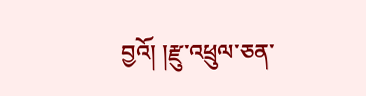བྱའོ། །རྫུ་འཕྲུལ་ཅན་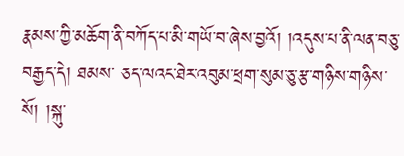རྣམས་ཀྱི་མཆོག་ནི་བཀོད་པ་མི་གཡོ་བ་ཞེས་བྱའོ། །འདུས་པ་ནི་ལན་བཅུ་བརྒྱད་དེ། ཐམས་ ཅད་ལའང་ཐེར་འབུམ་ཕྲག་སུམ་ཅུ་རྩ་གཉིས་གཉིས་སོ། །སྐུ་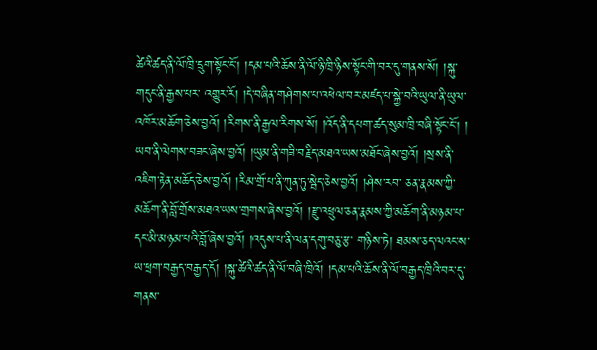ཚེའི་ཚད་ནི་ལོ་ཁྲི་དྲུག་སྟོང་ངོ། །དམ་པའི་ཆོས་ནི་ལོ་ཉི་ཁྲི་ཉིས་སྟོང་གི་བར་དུ་གནས་སོ། །སྐུ་གདུང་ནི་རྒྱས་པར་ འགྱུར་རོ། །དེ་བཞིན་གཤེགས་པ་འཕེལ་བར་མཛད་པ་སྐྱེ་བའི་ཡུལ་ནི་ཡུལ་འཁོར་མཆོག་ཅེས་བྱའོ། །རིགས་ནི་རྒྱལ་རིགས་སོ། །འོད་ནི་དཔག་ཚད་སུམ་ཁྲི་བཞི་སྟོང་ངོ། ། ཡབ་ནི་ལེགས་བཟང་ཞེས་བྱའོ། །ཡུམ་ནི་གཟི་བརྗིད་མཐའ་ཡས་མཐོང་ཞེས་བྱའོ། །སྲས་ནི་འཇིག་རྟེན་མཆོད་ཅེས་བྱའོ། །རིམ་གྲོ་པ་ནི་ཀུན་ཏུ་སྦེད་ཅེས་བྱའོ། །ཤེས་རབ་ ཅན་རྣམས་ཀྱི་མཆོག་ནི་བློ་གྲོས་མཐའ་ཡས་གྲགས་ཞེས་བྱའོ། །རྫུ་འཕྲུལ་ཅན་རྣམས་ཀྱི་མཆོག་ནི་མཉམ་པ་དང་མི་མཉམ་པའི་བློ་ཞེས་བྱའོ། །འདུས་པ་ནི་ལན་དགུ་བཅུ་རྩ་ གཉིས་ཏེ། ཐམས་ཅད་ལའང་ས་ཡ་ཕྲག་བརྒྱད་བརྒྱད་དོ། །སྐུ་ཚེའི་ཚད་ནི་ལོ་བཞི་ཁྲིའོ། །དམ་པའི་ཆོས་ནི་ལོ་བརྒྱད་ཁྲིའི་བར་དུ་གནས་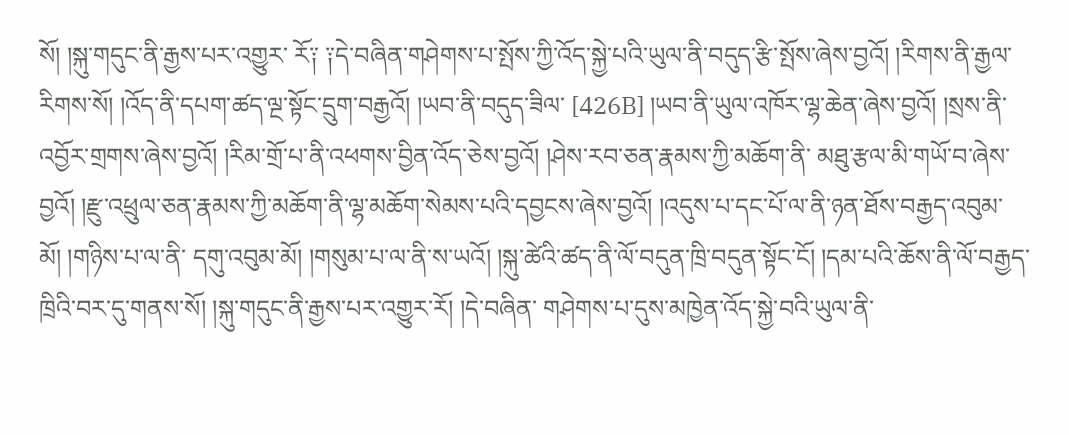སོ། །སྐུ་གདུང་ནི་རྒྱས་པར་འགྱུར་ རོ༑ ༑དེ་བཞིན་གཤེགས་པ་སྤོས་ཀྱི་འོད་སྐྱེ་པའི་ཡུལ་ནི་བདུད་རྩི་སྤོས་ཞེས་བྱའོ། །རིགས་ནི་རྒྱལ་རིགས་སོ། །འོད་ནི་དཔག་ཚད་ལྔ་སྟོང་དྲུག་བརྒྱའོ། །ཡབ་ནི་བདུད་ཟིལ་ [426B] །ཡབ་ནི་ཡུལ་འཁོར་ལྷ་ཆེན་ཞེས་བྱའོ། །སྲས་ནི་འབྱོར་གྲགས་ཞེས་བྱའོ། །རིམ་གྲོ་པ་ནི་འཕགས་བྱིན་འོད་ཅེས་བྱའོ། །ཤེས་རབ་ཅན་རྣམས་ཀྱི་མཆོག་ནི་ མཐུ་རྩལ་མི་གཡོ་བ་ཞེས་བྱའོ། །རྫུ་འཕྲུལ་ཅན་རྣམས་ཀྱི་མཆོག་ནི་ལྷ་མཆོག་སེམས་པའི་དབྱངས་ཞེས་བྱའོ། །འདུས་པ་དང་པོ་ལ་ནི་ཉན་ཐོས་བརྒྱད་འབུམ་མོ། །གཉིས་པ་ལ་ནི་ དགུ་འབུམ་མོ། །གསུམ་པ་ལ་ནི་ས་ཡའོ། །སྐུ་ཚེའི་ཚད་ནི་ལོ་བདུན་ཁྲི་བདུན་སྟོང་ངོ། །དམ་པའི་ཆོས་ནི་ལོ་བརྒྱད་ཁྲིའི་བར་དུ་གནས་སོ། །སྐུ་གདུང་ནི་རྒྱས་པར་འགྱུར་རོ། །དེ་བཞིན་ གཤེགས་པ་དུས་མཁྱེན་འོད་སྐྱེ་བའི་ཡུལ་ནི་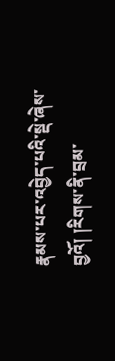རྣམས་པར་འབྱེད་པའི་སྡེ་ཞེས་བྱའོ། །རིགས་ནི་བྲམ་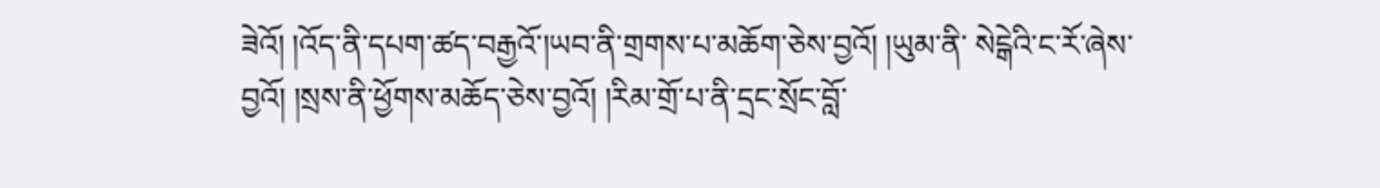ཟེའོ། །འོད་ནི་དཔག་ཚད་བརྒྱའོ་།ཡབ་ནི་གྲགས་པ་མཆོག་ཅེས་བྱའོ། །ཡུམ་ནི་ སེངྒེའི་ང་རོ་ཞེས་བྱའོ། །སྲས་ནི་ཕྱོགས་མཆོད་ཅེས་བྱའོ། །རིམ་གྲོ་པ་ནི་དྲང་སྲོང་བློ་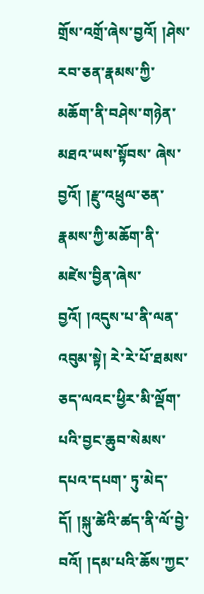གྲོས་འགྲོ་ཞེས་བྱའོ། །ཤེས་རབ་ཅན་རྣམས་ཀྱི་མཆོག་ནི་བཤེས་གཉེན་མཐའ་ཡས་སྟོབས་ ཞེས་བྱའོ། །རྫུ་འཕྲུལ་ཅན་རྣམས་ཀྱི་མཆོག་ནི་མཛེས་བྱིན་ཞེས་བྱའོ། །འདུས་པ་ནི་ལན་འབུམ་སྟེ། རེ་རེ་པོ་ཐམས་ཅད་ལའང་ཕྱིར་མི་ལྡོག་པའི་བྱང་ཆུབ་སེམས་དཔའ་དཔག་ ཏུ་མེད་དོ། །སྐུ་ཚེའི་ཚད་ནི་ལོ་བྱེ་བའོ། །དམ་པའི་ཆོས་ཀྱང་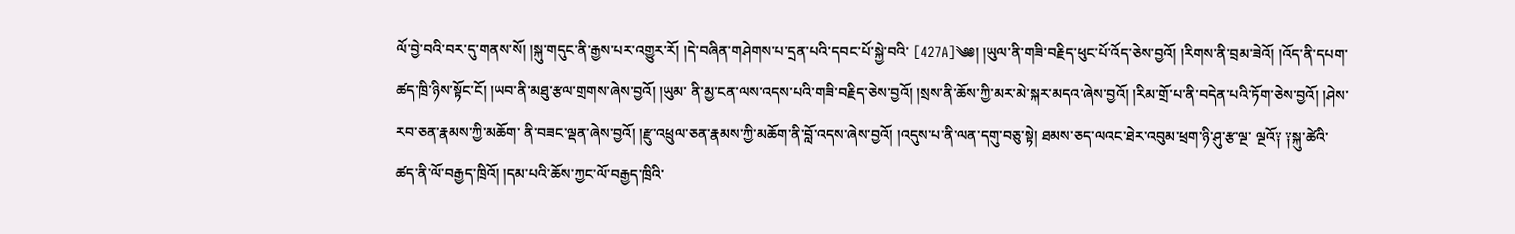ལོ་བྱེ་བའི་བར་དུ་གནས་སོ། །སྐུ་གདུང་ནི་རྒྱས་པར་འགྱུར་རོ། །དེ་བཞིན་གཤེགས་པ་དྲན་པའི་དབང་པོ་སྐྱེ་བའི་ [427A]༄༅། །ཡུལ་ནི་གཟི་བརྗིད་ཕུང་པོ་འོད་ཅེས་བྱའོ། །རིགས་ནི་བྲམ་ཟེའོ། །འོད་ནི་དཔག་ཚད་ཁྲི་ཉིས་སྟོང་ངོ། །ཡབ་ནི་མཐུ་རྩལ་གྲགས་ཞེས་བྱའོ། །ཡུམ་ ནི་མྱ་ངན་ལས་འདས་པའི་གཟི་བརྗིད་ཅེས་བྱའོ། །སྲས་ནི་ཆོས་ཀྱི་མར་མེ་སྐར་མདའ་ཞེས་བྱའོ། །རིམ་གྲོ་པ་ནི་བདེན་པའི་ཏོག་ཅེས་བྱའོ། །ཤེས་རབ་ཅན་རྣམས་ཀྱི་མཆོག་ ནི་བཟང་ལྡན་ཞེས་བྱའོ། །རྫུ་འཕྲུལ་ཅན་རྣམས་ཀྱི་མཆོག་ནི་བློ་འདས་ཞེས་བྱའོ། །འདུས་པ་ནི་ལན་དགུ་བཅུ་སྟེ། ཐམས་ཅད་ལའང་ཐེར་འབུམ་ཕྲག་ཉི་ཤུ་རྩ་ལྔ་ ལྔའོ༑ ༑སྐུ་ཚེའི་ཚད་ནི་ལོ་བརྒྱད་ཁྲིའོ། །དམ་པའི་ཆོས་ཀྱང་ལོ་བརྒྱད་ཁྲིའི་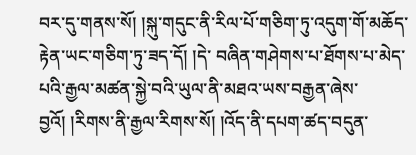བར་དུ་གནས་སོ། །སྐུ་གདུང་ནི་རིལ་པོ་གཅིག་ཏུ་འདུག་གོ་མཆོད་རྟེན་ཡང་གཅིག་ཏུ་ཟད་དོ། །དེ་ བཞིན་གཤེགས་པ་ཐོགས་པ་མེད་པའི་རྒྱལ་མཚན་སྐྱེ་བའི་ཡུལ་ནི་མཐའ་ཡས་བརྒྱན་ཞེས་བྱའོ། །རིགས་ནི་རྒྱལ་རིགས་སོ། །འོད་ནི་དཔག་ཚད་བདུན་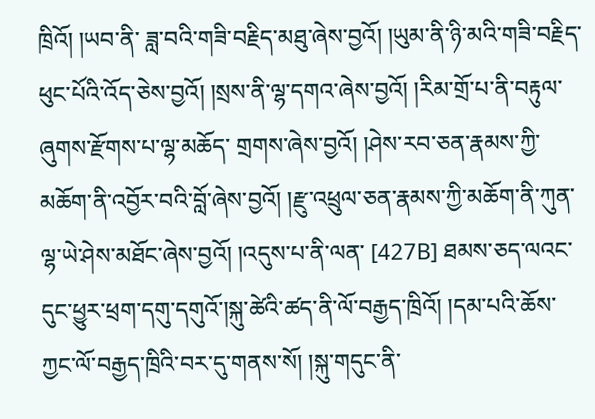ཁྲིའོ། །ཡབ་ནི་ ཟླ་བའི་གཟི་བརྗིད་མཐུ་ཞེས་བྱའོ། །ཡུམ་ནི་ཉི་མའི་གཟི་བརྗིད་ཕུང་པོའི་འོད་ཅེས་བྱའོ། །སྲས་ནི་ལྷ་དགའ་ཞེས་བྱའོ། །རིམ་གྲོ་པ་ནི་བརྟུལ་ཞུགས་རྫོགས་པ་ལྷ་མཆོད་ གྲགས་ཞེས་བྱའོ། །ཤེས་རབ་ཅན་རྣམས་ཀྱི་མཆོག་ནི་འབྱོར་བའི་བློ་ཞེས་བྱའོ། །རྫུ་འཕྲུལ་ཅན་རྣམས་ཀྱི་མཆོག་ནི་ཀུན་ལྷ་ཡེ་ཤེས་མཐོང་ཞེས་བྱའོ། །འདུས་པ་ནི་ལན་ [427B] ཐམས་ཅད་ལའང་དུང་ཕྱུར་ཕྲག་དགུ་དགུའོ་།སྐུ་ཚེའི་ཚད་ནི་ལོ་བརྒྱད་ཁྲིའོ། །དམ་པའི་ཆོས་ཀྱང་ལོ་བརྒྱད་ཁྲིའི་བར་དུ་གནས་སོ། །སྐུ་གདུང་ནི་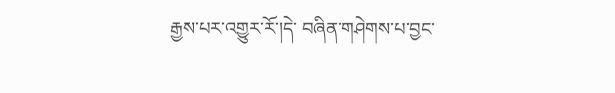རྒྱས་པར་འགྱུར་རོ་།དེ་ བཞིན་གཤེགས་པ་བྱང་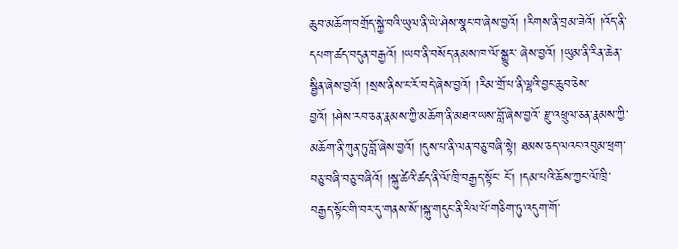ཆུབ་མཆོག་བགྲོད་སྐྱེ་བའི་ཡུལ་ནི་ཡེ་ཤེས་སྣང་བ་ཞེས་བྱའོ། །རིགས་ནི་བྲམ་ཟེའོ། །འོད་ནི་དཔག་ཚད་བདུན་བརྒྱའོ། །ཡབ་ནི་བསོད་ནམས་ཁ་ལོ་སྒྱུར་ ཞེས་བྱའོ། །ཡུམ་ནི་རིན་ཆེན་སྦྱིན་ཞེས་བྱའོ། །སྲས་ནིས་ང་རོ་བདེ་ཞེས་བྱའོ། །རིམ་གྲོ་པ་ནི་ལྷའི་བྱང་ཆུབ་ཅེས་བྱའོ། །ཤེས་རབ་ཅན་རྣམས་ཀྱི་མཆོག་ནི་མཐའ་ཡས་བློ་ཞེས་བྱའོ་ རྫུ་འཕྲུལ་ཅན་རྣམས་ཀྱི་མཆོག་ནི་ཀུན་ཏུ་བློ་ཞེས་བྱའོ། །དུས་པ་ནི་ལན་བཅུ་བཞི་སྟེ། ཐམས་ཅད་ལའང་འབུམ་ཕྲག་བཅུ་བཞི་བཅུ་བཞིའོ། །སྐུ་ཚེའི་ཚད་ནི་ལོ་ཁྲི་བརྒྱད་སྟོང་ ངོ། །དམ་པའི་ཆོས་ཀྱང་ལོ་ཁྲི་བརྒྱད་སྟོང་གི་བར་དུ་གནས་སོ་།སྐུ་གདུང་ནི་རིལ་པོ་གཅིག་ཏུ་འདུག་གོ་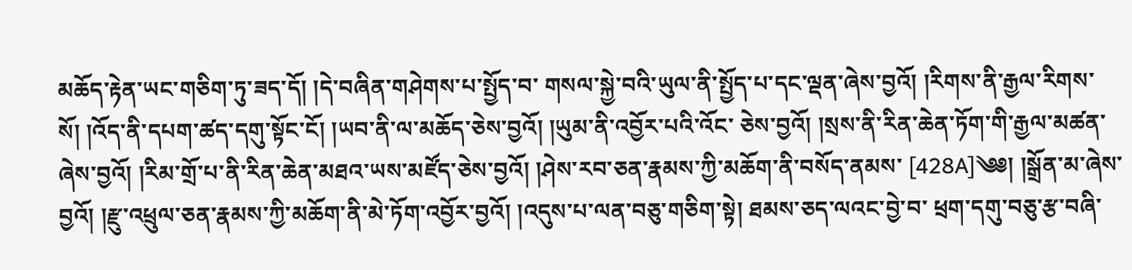མཆོད་རྟེན་ཡང་གཅིག་ཏུ་ཟད་དོ། །དེ་བཞིན་གཤེགས་པ་སྤྱོད་བ་ གསལ་སྐྱེ་བའི་ཡུལ་ནི་སྤྱོད་པ་དང་ལྡན་ཞེས་བྱའོ། །རིགས་ནི་རྒྱལ་རིགས་སོ། །འོད་ནི་དཔག་ཚད་དགུ་སྟོང་ངོ། །ཡབ་ནི་ལ་མཆོད་ཅེས་བྱའོ། །ཡུམ་ནི་འབྱོར་པའི་འོང་ ཅེས་བྱའོ། །སྲས་ནི་རིན་ཆེན་ཏོག་གི་རྒྱལ་མཚན་ཞེས་བྱའོ། །རིམ་གྲོ་པ་ནི་རིན་ཆེན་མཐའ་ཡས་མཛོད་ཅེས་བྱའོ། །ཤེས་རབ་ཅན་རྣམས་ཀྱི་མཆོག་ནི་བསོད་ནམས་ [428A]༄༅། །སྒྲོན་མ་ཞེས་བྱའོ། །རྫུ་འཕྲུལ་ཅན་རྣམས་ཀྱི་མཆོག་ནི་མེ་ཏོག་འབྱོར་བྱའོ། །འདུས་པ་ལན་བཅུ་གཅིག་སྟེ། ཐམས་ཅད་ལའང་བྱེ་བ་ ཕྲག་དགུ་བཅུ་རྩ་བཞི་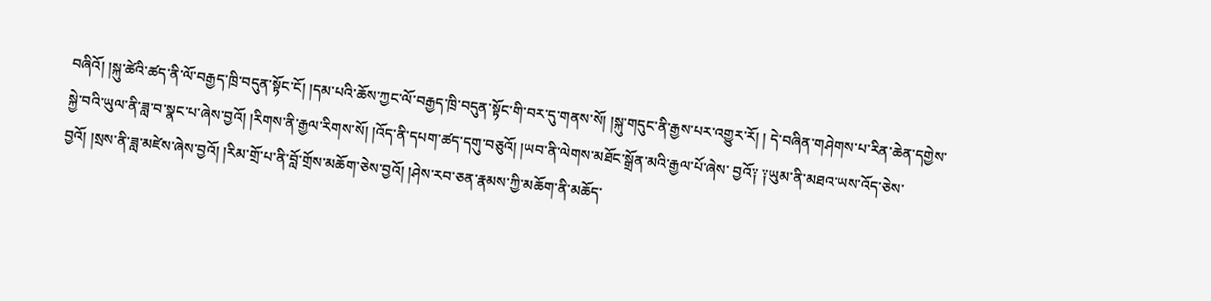བཞིའོ། །སྐུ་ཚེའི་ཚད་ནི་ལོ་བརྒྱད་ཁྲི་བདུན་སྟོང་ངོ། །དམ་པའི་ཆོས་ཀྱང་ལོ་བརྒྱད་ཁྲི་བདུན་སྟོང་གི་བར་དུ་གནས་སོ། །སྐུ་གདུང་ནི་རྒྱས་པར་འགྱུར་རོ། ། དེ་བཞིན་གཤེགས་པ་རིན་ཆེན་དགྱེས་སྐྱེ་བའི་ཡུལ་ནི་ཟླ་བ་སྣང་པ་ཞེས་བྱའོ། །རིགས་ནི་རྒྱལ་རིགས་སོ། །འོད་ནི་དཔག་ཚད་དགུ་བཅུའོ། །ཡབ་ནི་ལེགས་མཐོང་སྒྲོན་མའི་རྒྱལ་པོ་ཞེས་ བྱའོ༑ ༑ཡུམ་ནི་མཐའ་ཡས་འོད་ཅེས་བྱའོ། །སྲས་ནི་ཟླ་མཛེས་ཞེས་བྱའོ། །རིམ་གྲོ་པ་ནི་བློ་གྲོས་མཆོག་ཅེས་བྱའོ། །ཤེས་རབ་ཅན་རྣམས་ཀྱི་མཆོག་ནི་མཆོད་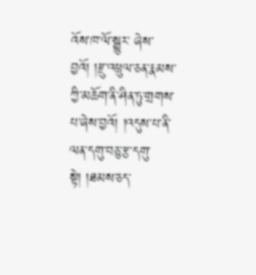འོས་ཁ་ལོ་སྒྱུར་ ཞེས་བྱའོ། །རྫུ་འཕྲུལ་ཅན་རྣམས་ཀྱི་མཆོག་ནི་ཤིན་ཏུ་གྲགས་པ་ཞེས་བྱའོ། །འདུས་པ་ནི་ལན་དགུ་བཅུ་རྩ་དགུ་སྟེ། །ཐམས་ཅད་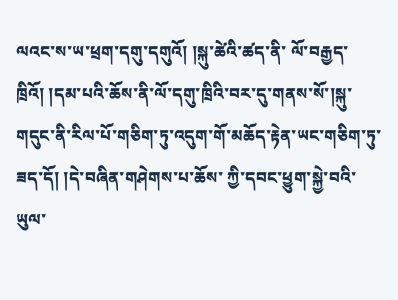ལའང་ས་ཡ་ཕྲག་དགུ་དགུའོ། །སྐུ་ཚེའི་ཚད་ནི་ ལོ་བརྒྱད་ཁྲིའོ། །དམ་པའི་ཆོས་ནི་ལོ་དགུ་ཁྲིའི་བར་དུ་གནས་སོ་།སྐུ་གདུང་ནི་རིལ་པོ་གཅིག་ཏུ་འདུག་གོ་མཆོད་རྟེན་ཡང་གཅིག་ཏུ་ཟད་དོ། །དེ་བཞིན་གཤེགས་པ་ཆོས་ ཀྱི་དབང་ཕྱུག་སྐྱེ་བའི་ཡུལ་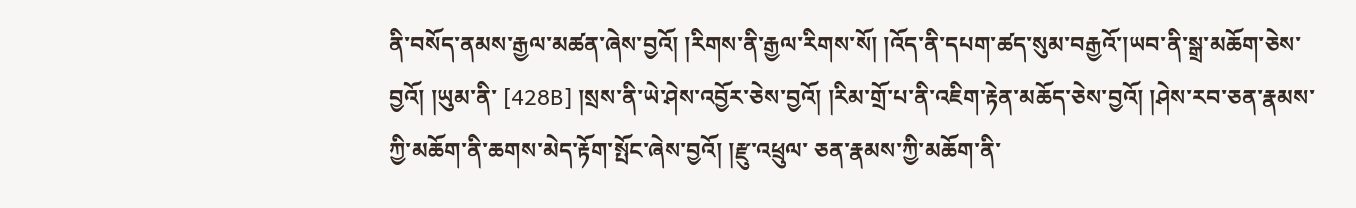ནི་བསོད་ནམས་རྒྱལ་མཚན་ཞེས་བྱའོ། །རིགས་ནི་རྒྱལ་རིགས་སོ། །འོད་ནི་དཔག་ཚད་སུམ་བརྒྱའོ་།ཡབ་ནི་སྒྲ་མཆོག་ཅེས་བྱའོ། །ཡུམ་ནི་ [428B] །སྲས་ནི་ཡེ་ཤེས་འབྱོར་ཅེས་བྱའོ། །རིམ་གྲོ་པ་ནི་འཇིག་རྟེན་མཆོད་ཅེས་བྱའོ། །ཤེས་རབ་ཅན་རྣམས་ཀྱི་མཆོག་ནི་ཆགས་མེད་རྟོག་སྤོང་ཞེས་བྱའོ། །རྫུ་འཕྲུལ་ ཅན་རྣམས་ཀྱི་མཆོག་ནི་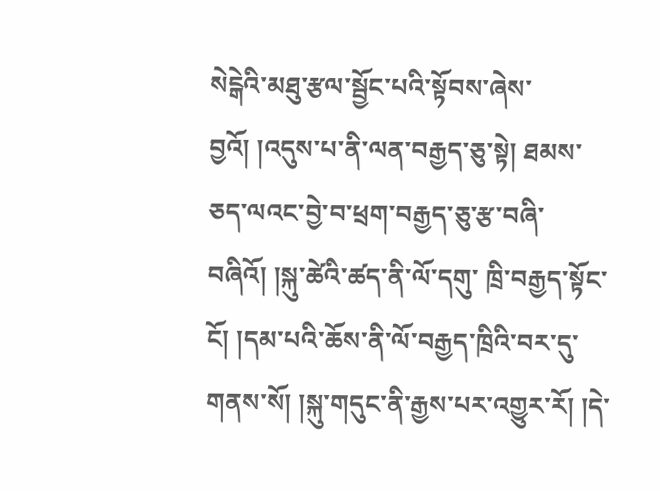སེངྒེའི་མཐུ་རྩལ་སྦྱོང་པའི་སྟོབས་ཞེས་བྱའོ། །འདུས་པ་ནི་ལན་བརྒྱད་ཅུ་སྟེ། ཐམས་ཅད་ལའང་བྱེ་བ་ཕྲག་བརྒྱད་ཅུ་རྩ་བཞི་བཞིའོ། །སྐུ་ཚེའི་ཚད་ནི་ལོ་དགུ་ ཁྲི་བརྒྱད་སྟོང་ངོ། །དམ་པའི་ཆོས་ནི་ལོ་བརྒྱད་ཁྲིའི་བར་དུ་གནས་སོ། །སྐུ་གདུང་ནི་རྒྱས་པར་འགྱུར་རོ། །དེ་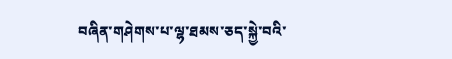བཞིན་གཤེགས་པ་ལྷ་ཐམས་ཅད་སྐྱེ་བའི་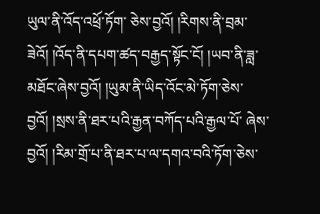ཡུལ་ནི་འོད་འཕྲོ་ཏོག་ ཅེས་བྱའོ། །རིགས་ནི་བྲམ་ཟེའོ། །འོད་ནི་དཔག་ཚད་བརྒྱད་སྟོང་ངོ། །ཡབ་ནི་ཟླ་མཐོང་ཞེས་བྱའོ། །ཡུམ་ནི་ཡིད་འོང་མེ་ཏོག་ཅེས་བྱའོ། །སྲས་ནི་ཐར་པའི་རྒྱན་བཀོད་པའི་རྒྱལ་པོ་ ཞེས་བྱའོ། །རིམ་གྲོ་པ་ནི་ཐར་པ་ལ་དགའ་བའི་ཏོག་ཅེས་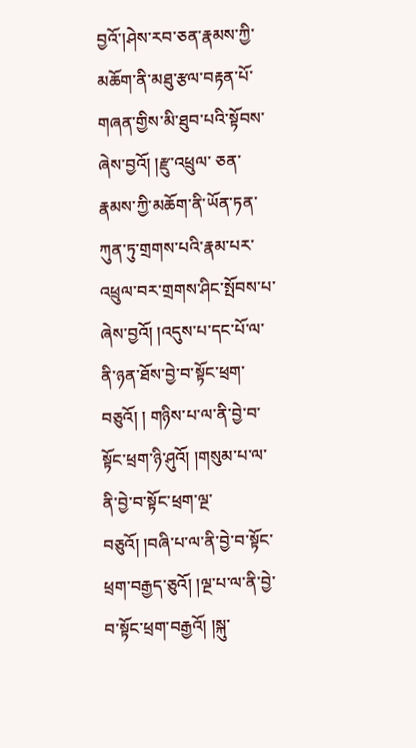བྱའོ་།ཤེས་རབ་ཅན་རྣམས་ཀྱི་མཆོག་ནི་མཐུ་རྩལ་བརྟན་པོ་གཞན་གྱིས་མི་ཐུབ་པའི་སྟོབས་ཞེས་བྱའོ། །རྫུ་འཕྲུལ་ ཅན་རྣམས་ཀྱི་མཆོག་ནི་ཡོན་ཏན་ཀུན་ཏུ་གྲགས་པའི་རྣམ་པར་འཕྲུལ་བར་གྲགས་ཤིང་སྤོབས་པ་ཞེས་བྱའོ། །འདུས་པ་དང་པོ་ལ་ནི་ཉན་ཐོས་བྱེ་བ་སྟོང་ཕྲག་བཅུའོ། ། གཉིས་པ་ལ་ནི་བྱེ་བ་སྟོང་ཕྲག་ཉི་ཤུའོ། །གསུམ་པ་ལ་ནི་བྱེ་བ་སྟོང་ཕྲག་ལྔ་བཅུའོ། །བཞི་པ་ལ་ནི་བྱེ་བ་སྟོང་ཕྲག་བརྒྱད་ཅུའོ། །ལྔ་པ་ལ་ནི་བྱེ་བ་སྟོང་ཕྲག་བརྒྱའོ། །སྐུ་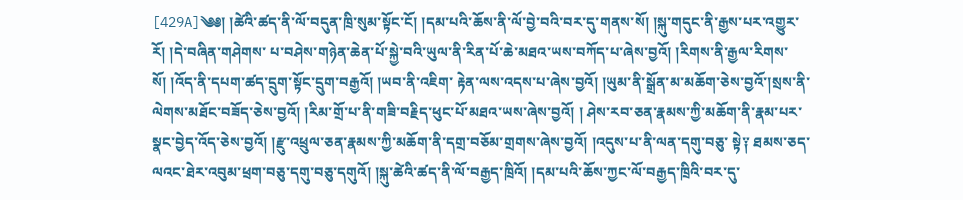[429A]༄༅། །ཚེའི་ཚད་ནི་ལོ་བདུན་ཁྲི་སུམ་སྟོང་ངོ། །དམ་པའི་ཆོས་ནི་ལོ་བྱེ་བའི་བར་དུ་གནས་སོ། །སྐུ་གདུང་ནི་རྒྱས་པར་འགྱུར་རོ། །དེ་བཞིན་གཤེགས་ པ་བཤེས་གཉེན་ཆེན་པོ་སྐྱེ་བའི་ཡུལ་ནི་རིན་པོ་ཆེ་མཐའ་ཡས་བཀོད་པ་ཞེས་བྱའོ། །རིགས་ནི་རྒྱལ་རིགས་སོ། །འོད་ནི་དཔག་ཚད་དྲུག་སྟོང་དྲུག་བརྒྱའོ། །ཡབ་ནི་འཇིག་ རྟེན་ལས་འདས་པ་ཞེས་བྱའོ། །ཡུམ་ནི་སྒྲོན་མ་མཆོག་ཅེས་བྱའོ་།སྲས་ནི་ལེགས་མཐོང་བཟོད་ཅེས་བྱའོ། །རིམ་གྲོ་པ་ནི་གཟི་བརྗིད་ཕུང་པོ་མཐའ་ཡས་ཞེས་བྱའོ། ། ཤེས་རབ་ཅན་རྣམས་ཀྱི་མཆོག་ནི་རྣམ་པར་སྣང་བྱེད་འོད་ཅེས་བྱའོ། །རྫུ་འཕྲུལ་ཅན་རྣམས་ཀྱི་མཆོག་ནི་དགྲ་བཅོམ་གྲགས་ཞེས་བྱའོ། །འདུས་པ་ནི་ལན་དགུ་བཅུ་ སྟེ༑ ཐམས་ཅད་ལའང་ཐེར་འབུམ་ཕྲག་བཅུ་དགུ་བཅུ་དགུའོ། །སྐུ་ཚེའི་ཚད་ནི་ལོ་བརྒྱད་ཁྲིའོ། །དམ་པའི་ཆོས་ཀྱང་ལོ་བརྒྱད་ཁྲིའི་བར་དུ་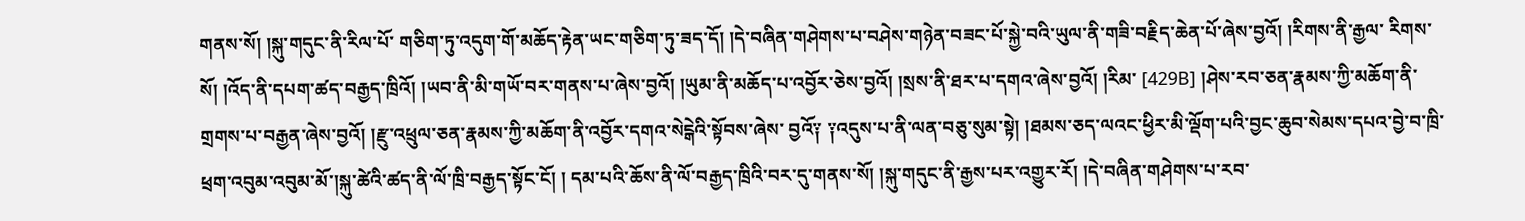གནས་སོ། །སྐུ་གདུང་ནི་རིལ་པོ་ གཅིག་ཏུ་འདུག་གོ་མཆོད་རྟེན་ཡང་གཅིག་ཏུ་ཟད་དོ། །དེ་བཞིན་གཤེགས་པ་བཤེས་གཉེན་བཟང་པོ་སྐྱེ་བའི་ཡུལ་ནི་གཟི་བརྗིད་ཆེན་པོ་ཞེས་བྱའོ། །རིགས་ནི་རྒྱལ་ རིགས་སོ། །འོད་ནི་དཔག་ཚད་བརྒྱད་ཁྲིའོ། །ཡབ་ནི་མི་གཡོ་བར་གནས་པ་ཞེས་བྱའོ། །ཡུམ་ནི་མཆོད་པ་འབྱོར་ཅེས་བྱའོ། །སྲས་ནི་ཐར་པ་དགའ་ཞེས་བྱའོ། །རིམ་ [429B] །ཤེས་རབ་ཅན་རྣམས་ཀྱི་མཆོག་ནི་གྲགས་པ་བརྒྱན་ཞེས་བྱའོ། །རྫུ་འཕྲུལ་ཅན་རྣམས་ཀྱི་མཆོག་ནི་འབྱོར་དགའ་སེངྒེའི་སྟོབས་ཞེས་ བྱའོ༑ ༑འདུས་པ་ནི་ལན་བཅུ་སུམ་སྟེ། །ཐམས་ཅད་ལའང་ཕྱིར་མི་ལྡོག་པའི་བྱང་ཆུབ་སེམས་དཔའ་བྱེ་བ་ཁྲི་ཕྲག་འབུམ་འབུམ་མོ་།སྐུ་ཚེའི་ཚད་ནི་ལོ་ཁྲི་བརྒྱད་སྟོང་ངོ། ། དམ་པའི་ཆོས་ནི་ལོ་བརྒྱད་ཁྲིའི་བར་དུ་གནས་སོ། །སྐུ་གདུང་ནི་རྒྱས་པར་འགྱུར་རོ། །དེ་བཞིན་གཤེགས་པ་རབ་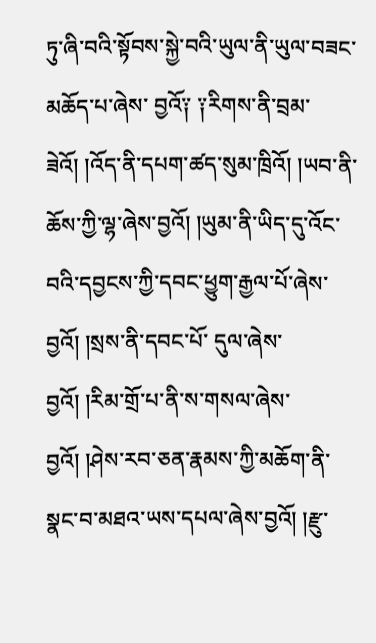ཏུ་ཞི་བའི་སྟོབས་སྐྱེ་བའི་ཡུལ་ནི་ཡུལ་བཟང་མཆོད་པ་ཞེས་ བྱའོ༑ ༑རིགས་ནི་བྲམ་ཟེའོ། །འོད་ནི་དཔག་ཚད་སུམ་ཁྲིའོ། །ཡབ་ནི་ཆོས་ཀྱི་ལྷ་ཞེས་བྱའོ། །ཡུམ་ནི་ཡིད་དུ་འོང་བའི་དབྱངས་ཀྱི་དབང་ཕྱུག་རྒྱལ་པོ་ཞེས་བྱའོ། །སྲས་ནི་དབང་པོ་ དུལ་ཞེས་བྱའོ། །རིམ་གྲོ་པ་ནི་ས་གསལ་ཞེས་བྱའོ། །ཤེས་རབ་ཅན་རྣམས་ཀྱི་མཆོག་ནི་སྣང་བ་མཐའ་ཡས་དཔལ་ཞེས་བྱའོ། །རྫུ་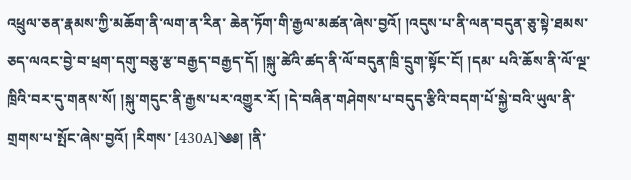འཕྲུལ་ཅན་རྣམས་ཀྱི་མཆོག་ནི་ལག་ན་རིན་ ཆེན་ཏོག་གི་རྒྱལ་མཚན་ཞེས་བྱའོ། །འདུས་པ་ནི་ལན་བདུན་ཅུ་སྟེ་ཐམས་ཅད་ལའང་བྱེ་བ་ཕྲག་དགུ་བཅུ་རྩ་བརྒྱད་བརྒྱད་དོ། །སྐུ་ཚེའི་ཚད་ནི་ལོ་བདུན་ཁྲི་དྲུག་སྟོང་ངོ། །དམ་ པའི་ཆོས་ནི་ལོ་ལྔ་ཁྲིའི་བར་དུ་གནས་སོ། །སྐུ་གདུང་ནི་རྒྱས་པར་འགྱུར་རོ། །དེ་བཞིན་གཤེགས་པ་བདུད་རྩིའི་བདག་པོ་སྐྱེ་བའི་ཡུལ་ནི་གྲགས་པ་སྤོང་ཞེས་བྱའོ། །རིགས་ [430A]༄༅། །ནི་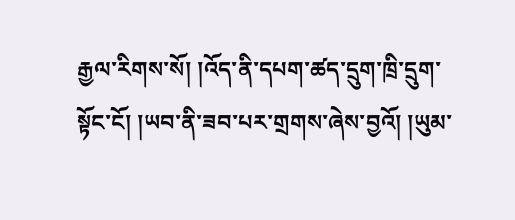རྒྱལ་རིགས་སོ། །འོད་ནི་དཔག་ཚད་དྲུག་ཁྲི་དྲུག་སྟོང་ངོ། །ཡབ་ནི་ཟབ་པར་གྲགས་ཞེས་བྱའོ། །ཡུམ་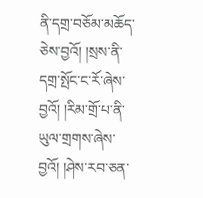ནི་དགྲ་བཅོམ་མཆོད་ཅེས་བྱའོ། །སྲས་ནི་ དགྲ་སྤོང་ང་རོ་ཞེས་བྱའོ། །རིམ་གྲོ་པ་ནི་ཡུལ་གྲགས་ཞེས་བྱའོ། །ཤེས་རབ་ཅན་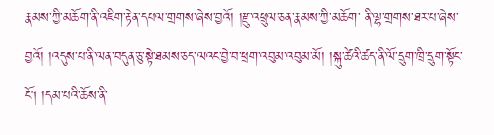རྣམས་ཀྱི་མཆོག་ནི་འཇིག་རྟེན་དཔལ་གྲགས་ཞེས་བྱའོ། །རྫུ་འཕྲུལ་ཅན་རྣམས་ཀྱི་མཆོག་ ནི་ལྷ་གྲགས་ཐར་པ་ཞེས་བྱའོ། །འདུས་པ་ནི་ལན་བདུན་ཅུ་སྟེ་ཐམས་ཅད་ལའང་བྱེ་བ་ཕྲག་འབུམ་འབུམ་མོ། །སྐུ་ཚེའི་ཚད་ནི་ལོ་དྲུག་ཁྲི་དྲུག་སྟོང་ངོ། །དམ་པའི་ཆོས་ནི་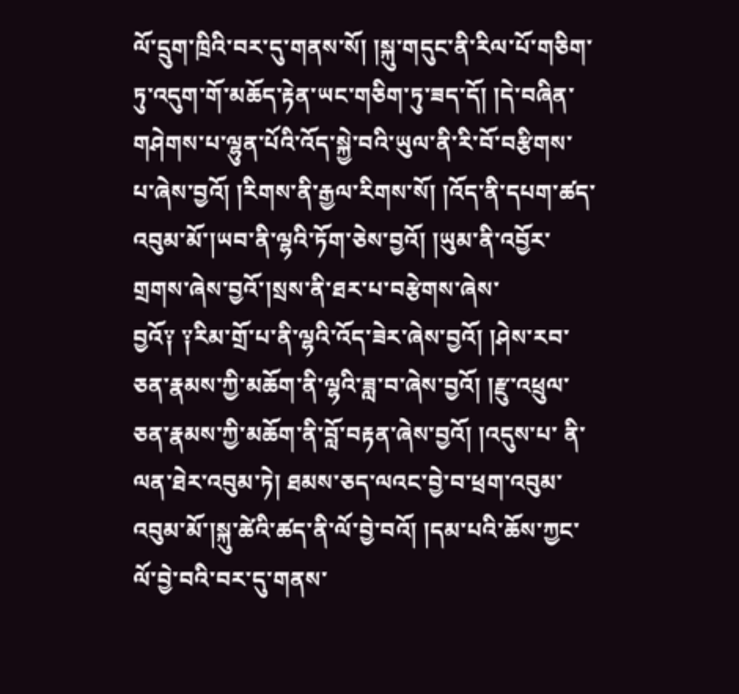ལོ་དྲུག་ཁྲིའི་བར་དུ་གནས་སོ། །སྐུ་གདུང་ནི་རིལ་པོ་གཅིག་ཏུ་འདུག་གོ་མཆོད་རྟེན་ཡང་གཅིག་ཏུ་ཟད་དོ། །དེ་བཞིན་གཤེགས་པ་ལྷུན་པོའི་འོད་སྐྱེ་བའི་ཡུལ་ནི་རི་བོ་བརྩིགས་ པ་ཞེས་བྱའོ། །རིགས་ནི་རྒྱལ་རིགས་སོ། །འོད་ནི་དཔག་ཚད་འབུམ་མོ་།ཡབ་ནི་ལྷའི་ཏོག་ཅེས་བྱའོ། །ཡུམ་ནི་འབྱོར་གྲགས་ཞེས་བྱའོ་།སྲས་ནི་ཐར་པ་བརྩེགས་ཞེས་ བྱའོ༑ ༑རིམ་གྲོ་པ་ནི་ལྷའི་འོད་ཟེར་ཞེས་བྱའོ། །ཤེས་རབ་ཅན་རྣམས་ཀྱི་མཆོག་ནི་ལྷའི་ཟླ་བ་ཞེས་བྱའོ། །རྫུ་འཕྲུལ་ཅན་རྣམས་ཀྱི་མཆོག་ནི་བློ་བརྟན་ཞེས་བྱའོ། །འདུས་པ་ ནི་ལན་ཐེར་འབུམ་ཏེ། ཐམས་ཅད་ལའང་བྱེ་བ་ཕྲག་འབུམ་འབུམ་མོ་།སྐུ་ཚེའི་ཚད་ནི་ལོ་བྱེ་བའོ། །དམ་པའི་ཆོས་ཀྱང་ལོ་བྱེ་བའི་བར་དུ་གནས་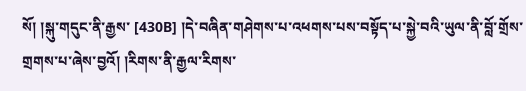སོ། །སྐུ་གདུང་ནི་རྒྱས་ [430B] །དེ་བཞིན་གཤེགས་པ་འཕགས་པས་བསྟོད་པ་སྐྱེ་བའི་ཡུལ་ནི་བློ་གྲོས་གྲགས་པ་ཞེས་བྱའོ། །རིགས་ནི་རྒྱལ་རིགས་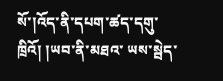སོ་།འོད་ནི་དཔག་ཚད་དགུ་ཁྲིའོ། །ཡབ་ནི་མཐའ་ ཡས་སྦེད་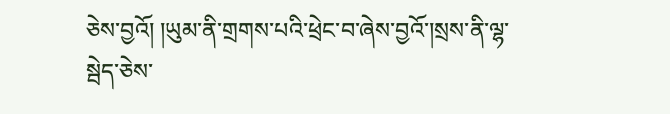ཅེས་བྱའོ། །ཡུམ་ནི་གྲགས་པའི་ཕྲེང་བ་ཞེས་བྱའོ་།སྲས་ནི་ལྷ་སྦེད་ཅེས་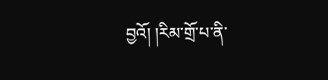བྱའོ། །རིམ་གྲོ་པ་ནི་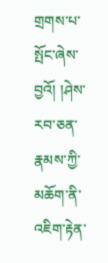གྲགས་པ་སྤོང་ཞེས་བྱའོ། །ཤེས་རབ་ཅན་རྣམས་ཀྱི་མཆོག་ནི་འཇིག་རྟེན་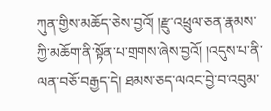ཀུན་གྱིས་མཆོད་ཅེས་བྱའོ། །རྫུ་འཕྲུལ་ཅན་རྣམས་ཀྱི་མཆོག་ནི་སྟོན་པ་གྲགས་ཞེས་བྱའོ། །འདུས་པ་ནི་ལན་བཅོ་བརྒྱད་དེ། ཐམས་ཅད་ལའང་བྱེ་བ་འབུམ་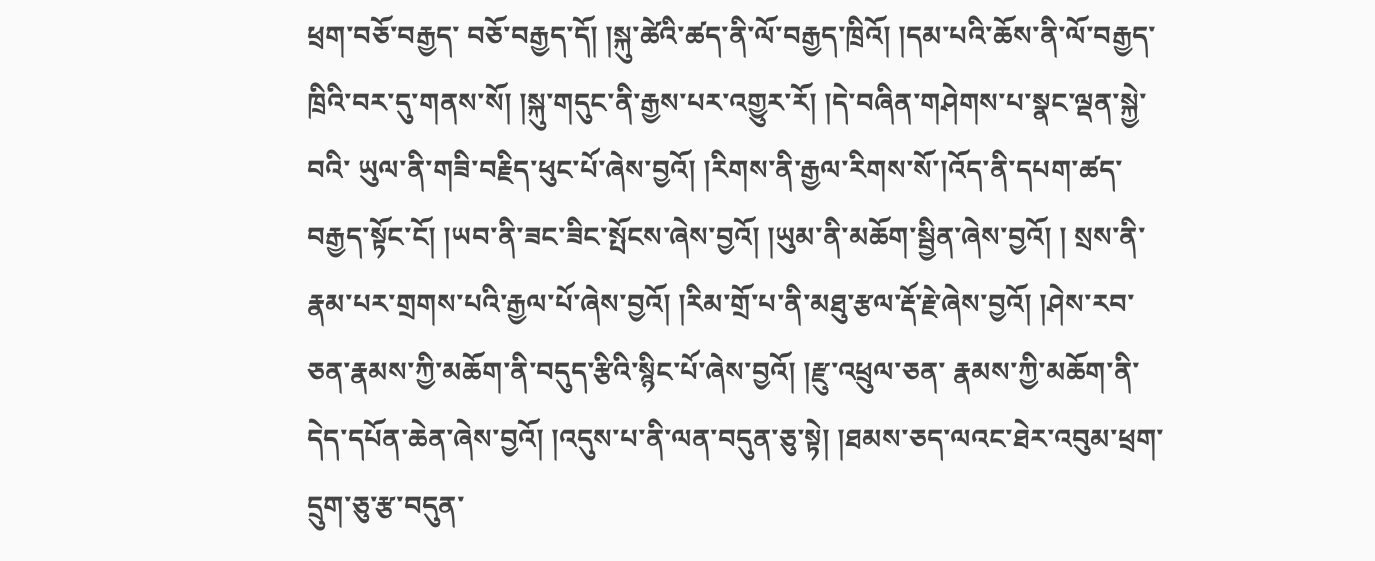ཕྲག་བཅོ་བརྒྱད་ བཅོ་བརྒྱད་དོ། །སྐུ་ཚེའི་ཚད་ནི་ལོ་བརྒྱད་ཁྲིའོ། །དམ་པའི་ཆོས་ནི་ལོ་བརྒྱད་ཁྲིའི་བར་དུ་གནས་སོ། །སྐུ་གདུང་ནི་རྒྱས་པར་འགྱུར་རོ། །དེ་བཞིན་གཤེགས་པ་སྣང་ལྡན་སྐྱེ་བའི་ ཡུལ་ནི་གཟི་བརྗིད་ཕུང་པོ་ཞེས་བྱའོ། །རིགས་ནི་རྒྱལ་རིགས་སོ་།འོད་ནི་དཔག་ཚད་བརྒྱད་སྟོང་ངོ། །ཡབ་ནི་ཟང་ཟིང་སྤོངས་ཞེས་བྱའོ། །ཡུམ་ནི་མཆོག་སྦྱིན་ཞེས་བྱའོ། ། སྲས་ནི་རྣམ་པར་གྲགས་པའི་རྒྱལ་པོ་ཞེས་བྱའོ། །རིམ་གྲོ་པ་ནི་མཐུ་རྩལ་རྡོ་རྗེ་ཞེས་བྱའོ། །ཤེས་རབ་ཅན་རྣམས་ཀྱི་མཆོག་ནི་བདུད་རྩིའི་སྙིང་པོ་ཞེས་བྱའོ། །རྫུ་འཕྲུལ་ཅན་ རྣམས་ཀྱི་མཆོག་ནི་དེད་དཔོན་ཆེན་ཞེས་བྱའོ། །འདུས་པ་ནི་ལན་བདུན་ཅུ་སྟེ། །ཐམས་ཅད་ལའང་ཐེར་འབུམ་ཕྲག་དྲུག་ཅུ་རྩ་བདུན་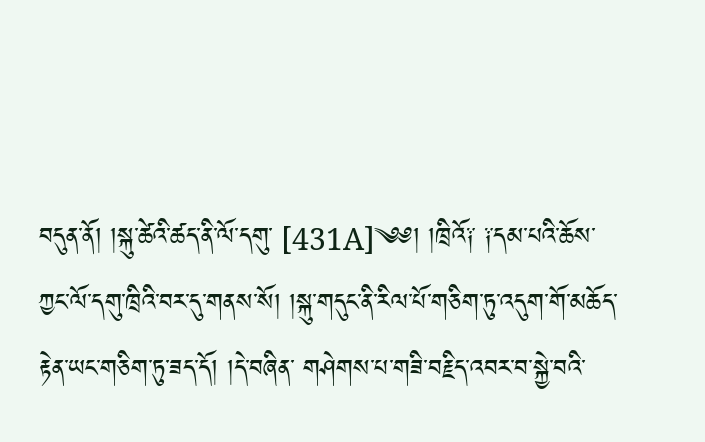བདུན་ནོ། །སྐུ་ཚེའི་ཚད་ནི་ལོ་དགུ་ [431A]༄༅། །ཁྲིའོ༑ ༑དམ་པའི་ཆོས་ཀྱང་ལོ་དགུ་ཁྲིའི་བར་དུ་གནས་སོ། །སྐུ་གདུང་ནི་རིལ་པོ་གཅིག་ཏུ་འདུག་གོ་མཆོད་རྟེན་ཡང་གཅིག་ཏུ་ཟད་དོ། །དེ་བཞིན་ གཤེགས་པ་གཟི་བརྗིད་འབར་བ་སྐྱེ་བའི་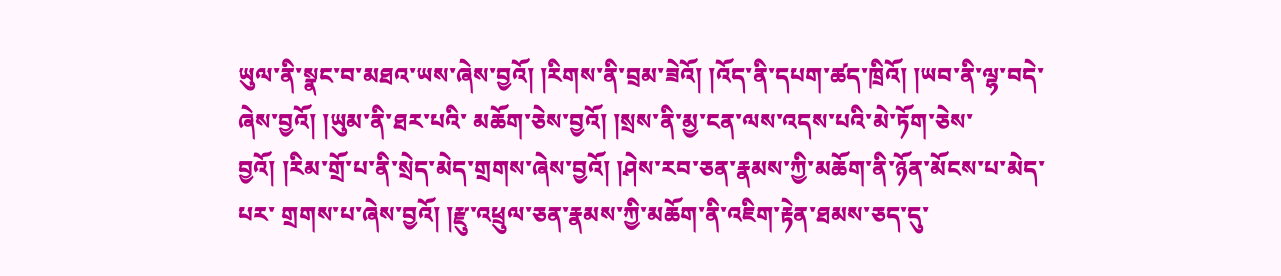ཡུལ་ནི་སྣང་བ་མཐའ་ཡས་ཞེས་བྱའོ། །རིགས་ནི་བྲམ་ཟེའོ། །འོད་ནི་དཔག་ཚད་ཁྲིའོ། །ཡབ་ནི་ལྷ་བདེ་ཞེས་བྱའོ། །ཡུམ་ནི་ཐར་པའི་ མཆོག་ཅེས་བྱའོ། །སྲས་ནི་མྱ་ངན་ལས་འདས་པའི་མེ་ཏོག་ཅེས་བྱའོ། །རིམ་གྲོ་པ་ནི་སྲེད་མེད་གྲགས་ཞེས་བྱའོ། །ཤེས་རབ་ཅན་རྣམས་ཀྱི་མཆོག་ནི་ཉོན་མོངས་པ་མེད་པར་ གྲགས་པ་ཞེས་བྱའོ། །རྫུ་འཕྲུལ་ཅན་རྣམས་ཀྱི་མཆོག་ནི་འཇིག་རྟེན་ཐམས་ཅད་དུ་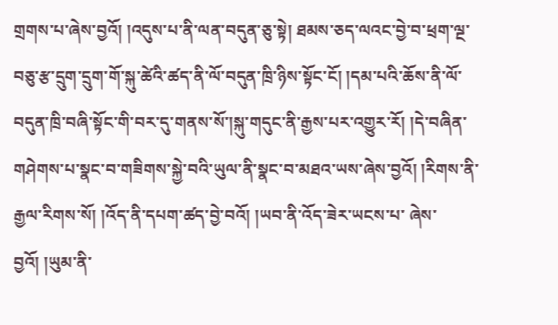གྲགས་པ་ཞེས་བྱའོ། །འདུས་པ་ནི་ལན་བདུན་ཅུ་སྟེ། ཐམས་ཅད་ལའང་བྱེ་བ་ཕྲག་ལྔ་ བཅུ་རྩ་དྲུག་དྲུག་གོ་སྐུ་ཚེའི་ཚད་ནི་ལོ་བདུན་ཁྲི་ཉིས་སྟོང་ངོ། །དམ་པའི་ཆོས་ནི་ལོ་བདུན་ཁྲི་བཞི་སྟོང་གི་བར་དུ་གནས་སོ་།སྐུ་གདུང་ནི་རྒྱས་པར་འགྱུར་རོ། །དེ་བཞིན་ གཤེགས་པ་སྣང་བ་གཟིགས་སྐྱེ་བའི་ཡུལ་ནི་སྣང་བ་མཐའ་ཡས་ཞེས་བྱའོ། །རིགས་ནི་རྒྱལ་རིགས་སོ། །འོད་ནི་དཔག་ཚད་བྱེ་བའོ། །ཡབ་ནི་འོད་ཟེར་ཡངས་པ་ ཞེས་བྱའོ། །ཡུམ་ནི་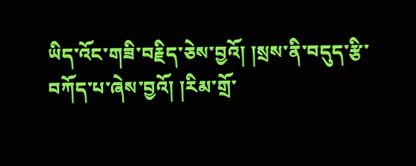ཡིད་འོང་གཟི་བརྗིད་ཅེས་བྱའོ། །སྲས་ནི་བདུད་རྩི་བཀོད་པ་ཞེས་བྱའོ། །རིམ་གྲོ་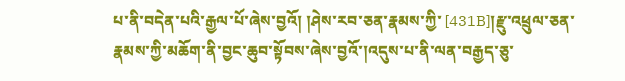པ་ནི་བདེན་པའི་རྒྱལ་པོ་ཞེས་བྱའོ། །ཤེས་རབ་ཅན་རྣམས་ཀྱི་ [431B]།རྫུ་འཕྲུལ་ཅན་རྣམས་ཀྱི་མཆོག་ནི་བྱང་ཆུབ་སྟོབས་ཞེས་བྱའོ་།འདུས་པ་ནི་ལན་བརྒྱད་ཅུ་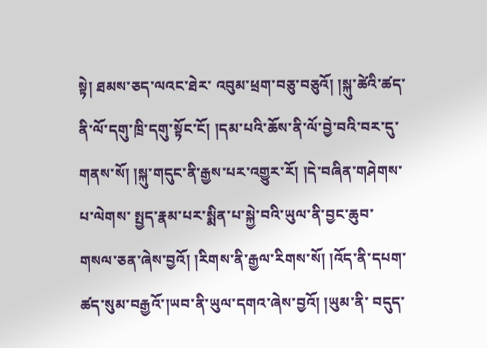སྟེ། ཐམས་ཅད་ལའང་ཐེར་ འབུམ་ཕྲག་བཅུ་བཅུའོ། །སྐུ་ཚེའི་ཚད་ནི་ལོ་དགུ་ཁྲི་དགུ་སྟོང་ངོ། །དམ་པའི་ཆོས་ནི་ལོ་བྱེ་བའི་བར་དུ་གནས་སོ། །སྐུ་གདུང་ནི་རྒྱས་པར་འགྱུར་རོ། །དེ་བཞིན་གཤེགས་པ་ལེགས་ སྤྱད་རྣམ་པར་སྨིན་པ་སྐྱེ་བའི་ཡུལ་ནི་བྱང་ཆུབ་གསལ་ཅན་ཞེས་བྱའོ། །རིགས་ནི་རྒྱལ་རིགས་སོ། །འོད་ནི་དཔག་ཚད་སུམ་བརྒྱའོ་།ཡབ་ནི་ཡུལ་དགའ་ཞེས་བྱའོ། །ཡུམ་ནི་ བདུད་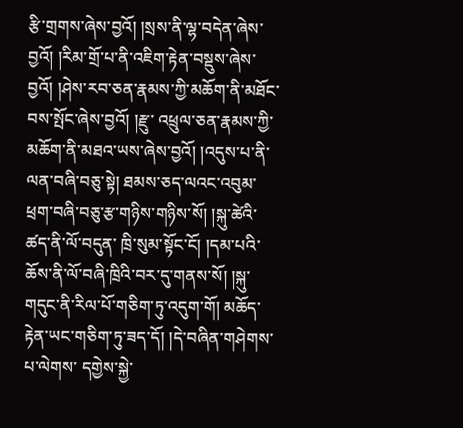རྩི་གྲགས་ཞེས་བྱའོ། །སྲས་ནི་ལྷ་བདེན་ཞེས་བྱའོ། །རིམ་གྲོ་པ་ནི་འཇིག་རྟེན་བསྡུས་ཞེས་བྱའོ། །ཤེས་རབ་ཅན་རྣམས་ཀྱི་མཆོག་ནི་མཐོང་བས་སྤོང་ཞེས་བྱའོ། །རྫུ་ འཕྲུལ་ཅན་རྣམས་ཀྱི་མཆོག་ནི་མཐའ་ཡས་ཞེས་བྱའོ། །འདུས་པ་ནི་ལན་བཞི་བཅུ་སྟེ། ཐམས་ཅད་ལའང་འབུམ་ཕྲག་བཞི་བཅུ་རྩ་གཉིས་གཉིས་སོ། །སྐུ་ཚེའི་ཚད་ནི་ལོ་བདུན་ ཁྲི་སུམ་སྟོང་ངོ། །དམ་པའི་ཆོས་ནི་ལོ་བཞི་ཁྲིའི་བར་དུ་གནས་སོ། །སྐུ་གདུང་ནི་རིལ་པོ་གཅིག་ཏུ་འདུག་གོ། མཆོད་རྟེན་ཡང་གཅིག་ཏུ་ཟད་དོ། །དེ་བཞིན་གཤེགས་པ་ལེགས་ དགྱེས་སྐྱེ་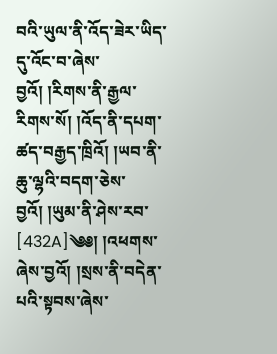བའི་ཡུལ་ནི་འོད་ཟེར་ཡིད་དུ་འོང་བ་ཞེས་བྱའོ། །རིགས་ནི་རྒྱལ་རིགས་སོ། །འོད་ནི་དཔག་ཚད་བརྒྱད་ཁྲིའོ། །ཡབ་ནི་ཆུ་ལྷའི་བདག་ཅེས་བྱའོ། །ཡུམ་ནི་ཤེས་རབ་ [432A]༄༅། །འཕགས་ཞེས་བྱའོ། །སྲས་ནི་བདེན་པའི་སྟབས་ཞེས་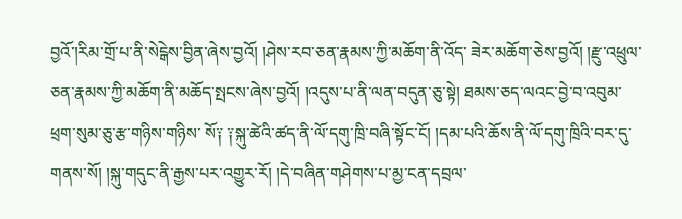བྱའོ་།རིམ་གྲོ་པ་ནི་སེངྒེས་བྱིན་ཞེས་བྱའོ། །ཤེས་རབ་ཅན་རྣམས་ཀྱི་མཆོག་ནི་འོད་ ཟེར་མཆོག་ཅེས་བྱའོ། །རྫུ་འཕྲུལ་ཅན་རྣམས་ཀྱི་མཆོག་ནི་མཆོད་སྤངས་ཞེས་བྱའོ། །འདུས་པ་ནི་ལན་བདུན་ཅུ་སྟེ། ཐམས་ཅད་ལའང་བྱེ་བ་འབུམ་ཕྲག་སུམ་ཅུ་རྩ་གཉིས་གཉིས་ སོ༑ ༑སྐུ་ཚེའི་ཚད་ནི་ལོ་དགུ་ཁྲི་བཞི་སྟོང་ངོ། །དམ་པའི་ཆོས་ནི་ལོ་དགུ་ཁྲིའི་བར་དུ་གནས་སོ། །སྐུ་གདུང་ནི་རྒྱས་པར་འགྱུར་རོ། །དེ་བཞིན་གཤེགས་པ་མྱ་ངན་དབྲལ་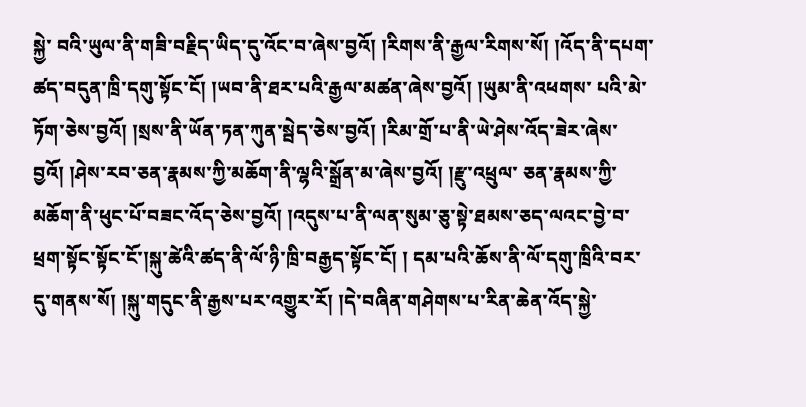སྐྱེ་ བའི་ཡུལ་ནི་གཟི་བརྗིད་ཡིད་དུ་འོང་བ་ཞེས་བྱའོ། །རིགས་ནི་རྒྱལ་རིགས་སོ། །འོད་ནི་དཔག་ཚད་བདུན་ཁྲི་དགུ་སྟོང་ངོ། །ཡབ་ནི་ཐར་པའི་རྒྱལ་མཚན་ཞེས་བྱའོ། །ཡུམ་ནི་འཕགས་ པའི་མེ་ཏོག་ཅེས་བྱའོ། །སྲས་ནི་ཡོན་ཏན་ཀུན་སྦེད་ཅེས་བྱའོ། །རིམ་གྲོ་པ་ནི་ཡེ་ཤེས་འོད་ཟེར་ཞེས་བྱའོ། །ཤེས་རབ་ཅན་རྣམས་ཀྱི་མཆོག་ནི་ལྷའི་སྒྲོན་མ་ཞེས་བྱའོ། །རྫུ་འཕྲུལ་ ཅན་རྣམས་ཀྱི་མཆོག་ནི་ཕུང་པོ་བཟང་འོད་ཅེས་བྱའོ། །འདུས་པ་ནི་ལན་སུམ་ཅུ་སྟེ་ཐམས་ཅད་ལའང་བྱེ་བ་ཕྲག་སྟོང་སྟོང་ངོ་།སྐུ་ཚེའི་ཚད་ནི་ལོ་ཉི་ཁྲི་བརྒྱད་སྟོང་ངོ། ། དམ་པའི་ཆོས་ནི་ལོ་དགུ་ཁྲིའི་བར་དུ་གནས་སོ། །སྐུ་གདུང་ནི་རྒྱས་པར་འགྱུར་རོ། །དེ་བཞིན་གཤེགས་པ་རིན་ཆེན་འོད་སྐྱེ་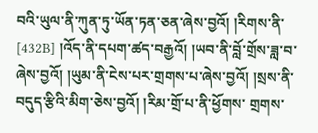བའི་ཡུལ་ནི་ཀུན་ཏུ་ཡོན་ཏན་ཅན་ཞེས་བྱའོ། །རིགས་ནི་ [432B] །འོད་ནི་དཔག་ཚད་བརྒྱའོ། །ཡབ་ནི་བློ་གྲོས་ཟླ་བ་ཞེས་བྱའོ། །ཡུམ་ནི་ངེས་པར་གྲགས་པ་ཞེས་བྱའོ། །སྲས་ནི་བདུད་རྩིའི་མིག་ཅེས་བྱའོ། །རིམ་གྲོ་པ་ནི་ཕྱོགས་ གྲགས་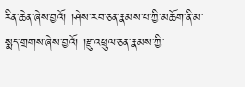རིན་ཆེན་ཞེས་བྱའོ། །ཤེས་རབ་ཅན་རྣམས་པ་ཀྱི་མཆོག་ནི་མ་སྨད་གྲགས་ཞེས་བྱའོ། །རྫུ་འཕྲུལ་ཅན་རྣམས་ཀྱི་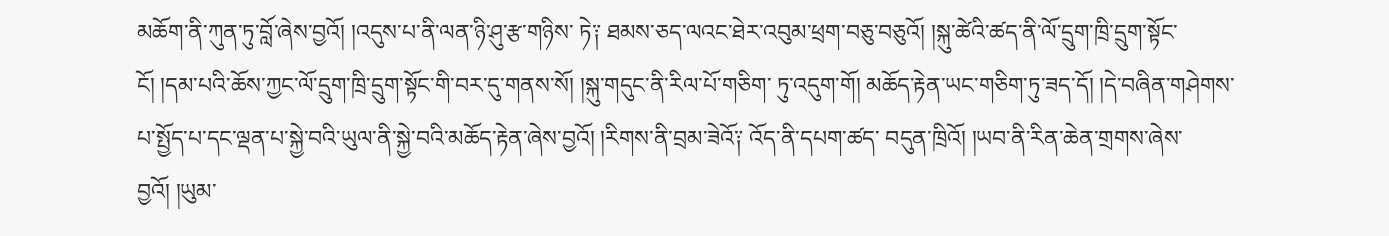མཆོག་ནི་ཀུན་ཏུ་བློ་ཞེས་བྱའོ། །འདུས་པ་ནི་ལན་ཉི་ཤུ་རྩ་གཉིས་ ཏེ༑ ཐམས་ཅད་ལའང་ཐེར་འབུམ་ཕྲག་བཅུ་བཅུའོ། །སྐུ་ཚེའི་ཚད་ནི་ལོ་དྲུག་ཁྲི་དྲུག་སྟོང་ངོ། །དམ་པའི་ཆོས་ཀྱང་ལོ་དྲུག་ཁྲི་དྲུག་སྟོང་གི་བར་དུ་གནས་སོ། །སྐུ་གདུང་ནི་རིལ་པོ་གཅིག་ ཏུ་འདུག་གོ། མཆོད་རྟེན་ཡང་གཅིག་ཏུ་ཟད་དོ། །དེ་བཞིན་གཤེགས་པ་སྤྱོད་པ་དང་ལྡན་པ་སྐྱེ་བའི་ཡུལ་ནི་སྐྱེ་བའི་མཆོད་རྟེན་ཞེས་བྱའོ། །རིགས་ནི་བྲམ་ཟེའོ༑ འོད་ནི་དཔག་ཚད་ བདུན་ཁྲིའོ། །ཡབ་ནི་རིན་ཆེན་གྲགས་ཞེས་བྱའོ། །ཡུམ་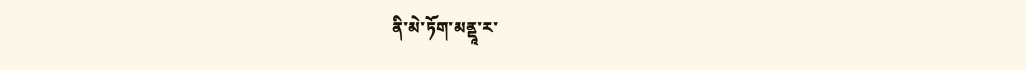ནི་མེ་ཏོག་མནྡཱ་ར་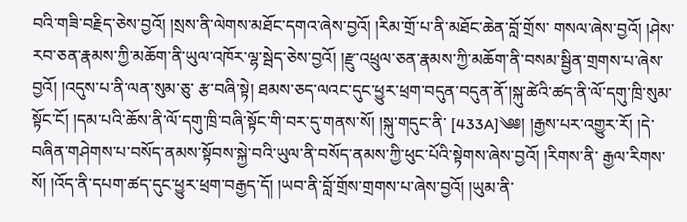བའི་གཟི་བརྗིད་ཅེས་བྱའོ། །སྲས་ནི་ལེགས་མཐོང་དགའ་ཞེས་བྱའོ། །རིམ་གྲོ་པ་ནི་མཐོང་ཆེན་བློ་གྲོས་ གསལ་ཞེས་བྱའོ། །ཤེས་རབ་ཅན་རྣམས་ཀྱི་མཆོག་ནི་ཡུལ་འཁོར་ལྷ་སྦེད་ཅེས་བྱའོ། །རྫུ་འཕྲུལ་ཅན་རྣམས་ཀྱི་མཆོག་ནི་བསམ་སྦྱིན་གྲགས་པ་ཞེས་བྱའོ། །འདུས་པ་ནི་ལན་སུམ་ཅུ་ རྩ་བཞི་སྟེ། ཐམས་ཅད་ལའང་དུང་ཕྱུར་ཕྲག་བདུན་བདུན་ནོ་།སྐུ་ཚེའི་ཚད་ནི་ལོ་དགུ་ཁྲི་སུམ་སྟོང་ངོ། །དམ་པའི་ཆོས་ནི་ལོ་དགུ་ཁྲི་བཞི་སྟོང་གི་བར་དུ་གནས་སོ། །སྐུ་གདུང་ནི་ [433A]༄༅། །རྒྱས་པར་འགྱུར་རོ། །དེ་བཞིན་གཤེགས་པ་བསོད་ནམས་སྟོབས་སྐྱེ་བའི་ཡུལ་ནི་བསོད་ནམས་ཀྱི་ཕུང་པོའི་སྟེགས་ཞེས་བྱའོ། །རིགས་ནི་ རྒྱལ་རིགས་སོ། །འོད་ནི་དཔག་ཚད་དུང་ཕྱུར་ཕྲག་བརྒྱད་དོ། །ཡབ་ནི་བློ་གྲོས་གྲགས་པ་ཞེས་བྱའོ། །ཡུམ་ནི་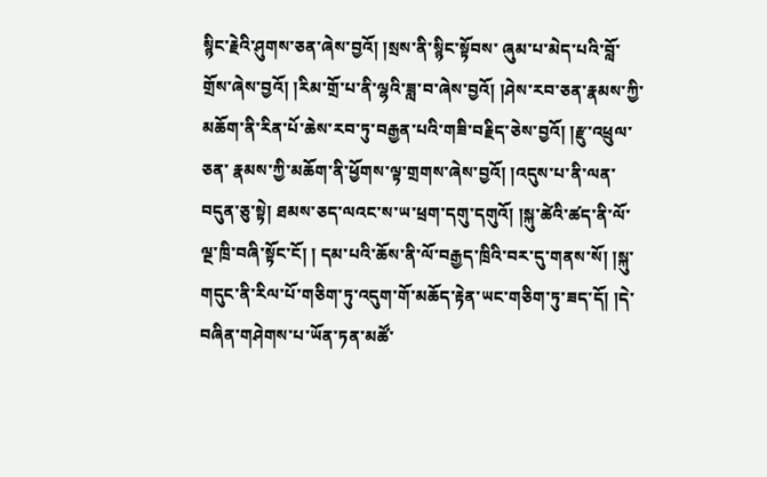སྙིང་རྗེའི་ཤུགས་ཅན་ཞེས་བྱའོ། །སྲས་ནི་སྙིང་སྟོབས་ ཞུམ་པ་མེད་པའི་བློ་གྲོས་ཞེས་བྱའོ། །རིམ་གྲོ་པ་ནི་ལྷའི་ཟླ་བ་ཞེས་བྱའོ། །ཤེས་རབ་ཅན་རྣམས་ཀྱི་མཆོག་ནི་རིན་པོ་ཆེས་རབ་ཏུ་བརྒྱན་པའི་གཟི་བརྗིད་ཅེས་བྱའོ། །རྫུ་འཕྲུལ་ཅན་ རྣམས་ཀྱི་མཆོག་ནི་ཕྱོགས་ལྟ་གྲགས་ཞེས་བྱའོ། །འདུས་པ་ནི་ལན་བདུན་ཅུ་སྟེ། ཐམས་ཅད་ལའང་ས་ཡ་ཕྲག་དགུ་དགུའོ། །སྐུ་ཚེའི་ཚད་ནི་ལོ་ལྔ་ཁྲི་བཞི་སྟོང་ངོ། ། དམ་པའི་ཆོས་ནི་ལོ་བརྒྱད་ཁྲིའི་བར་དུ་གནས་སོ། །སྐུ་གདུང་ནི་རིལ་པོ་གཅིག་ཏུ་འདུག་གོ་མཆོད་རྟེན་ཡང་གཅིག་ཏུ་ཟད་དོ། །དེ་བཞིན་གཤེགས་པ་ཡོན་ཏན་མཚོ་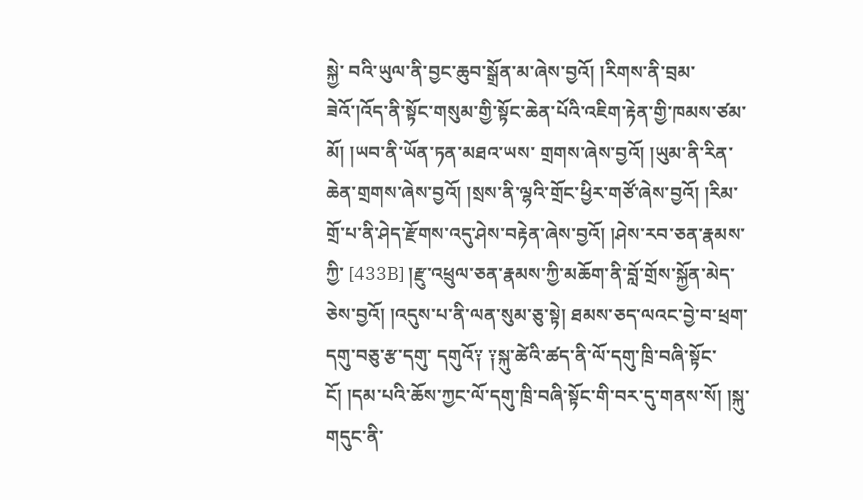སྐྱེ་ བའི་ཡུལ་ནི་བྱང་ཆུབ་སྒྲོན་མ་ཞེས་བྱའོ། །རིགས་ནི་བྲམ་ཟེའོ་།འོད་ནི་སྟོང་གསུམ་གྱི་སྟོང་ཆེན་པོའི་འཇིག་རྟེན་གྱི་ཁམས་ཙམ་མོ། །ཡབ་ནི་ཡོན་ཏན་མཐའ་ཡས་ གྲགས་ཞེས་བྱའོ། །ཡུམ་ནི་རིན་ཆེན་གྲགས་ཞེས་བྱའོ། །སྲས་ནི་ལྷའི་གྲོང་ཕྱིར་གཙོ་ཞེས་བྱའོ། །རིམ་གྲོ་པ་ནི་ཤེད་རྫོགས་འདུ་ཤེས་བརྟེན་ཞེས་བྱའོ། །ཤེས་རབ་ཅན་རྣམས་ཀྱི་ [433B] །རྫུ་འཕྲུལ་ཅན་རྣམས་ཀྱི་མཆོག་ནི་བློ་གྲོས་སྐྱོན་མེད་ཅེས་བྱའོ། །འདུས་པ་ནི་ལན་སུམ་ཅུ་སྟེ། ཐམས་ཅད་ལའང་བྱེ་བ་ཕྲག་དགུ་བཅུ་རྩ་དགུ་ དགུའོ༑ ༑སྐུ་ཚེའི་ཚད་ནི་ལོ་དགུ་ཁྲི་བཞི་སྟོང་ངོ། །དམ་པའི་ཆོས་ཀྱང་ལོ་དགུ་ཁྲི་བཞི་སྟོང་གི་བར་དུ་གནས་སོ། །སྐུ་གདུང་ནི་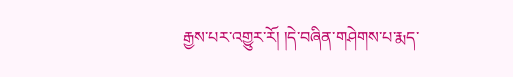རྒྱས་པར་འགྱུར་རོ། །དེ་བཞིན་གཤེགས་པ་རྨད་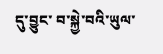དུ་བྱུང་ བ་སྐྱེ་བའི་ཡུལ་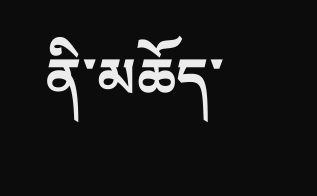ནི་མཆོད་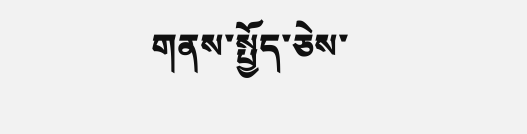གནས་སྤྱོད་ཅེས་